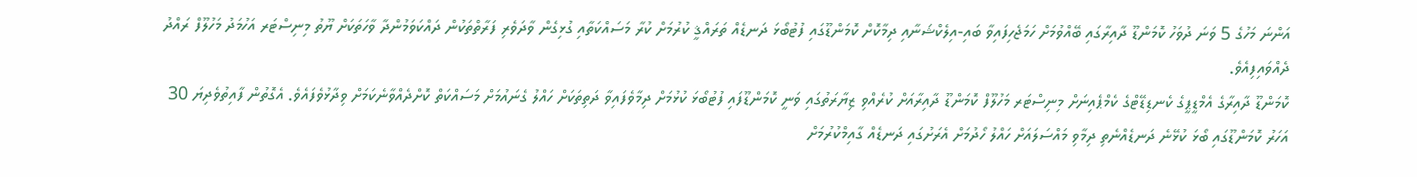އަންނަ މަހުގެ 5 ވަނަ ދުވަހު ކޮމަންޑޫ ދާއިރާގައި ބޭއްވުމަށް ހަމަޖެހިފައިވާ ބައި-އިލެކްޝަނާއި ދިމާކޮށް ކޮމަންޑޫގައި ފުޓުބޯޅަ ދަނޑެއް ތަރައްޤީ ކުރުމަށް ކުރާ މަސައްކަތާއި ގުޅިގެން ވާދަވެރި ފަރާތްތަކުން ދައްކަވަމުންދާ ވާހަތަކަށް ޔޫތު މިނިސްޓަރ އަހުމަދު މަހުލޫފް ރައްދު ދެއްވައިފިއެވެ.
ކޮމަންޑޫ ދާއިރާގެ އެމްޑީޕީގެ ކެނޑިޑޭޓްގެ ކެމްޕެއިނަށް މިނިސްޓަރ މަހުލޫފް ކޮމަންޑޫ ދާއިރާއަށް ކުރެއްވި ޒިޔާރަތުގައި ވަނީ ކޮމަންޑޫފައި ފުޓުބޯޅަ ކުޅުމަށް ދިމާވެފައިވާ ދަތިތަކަށް ހައްލު ގެނައުމަށް މަސައްކަތް ކޮށްދެއްވާނެކަމަށް ވިދާޅުވެފައެވެ. އެގޮތުން ފާއިތުވެދިޔަ 30 އަހަރު ކޮމަންޑޫގައި ބޯޅަ ކުޅޭނެ ދަނޑެއްނެތި ދިމާވި މައްސަލައަށް ހައްލު ހޯދުމަށް އެރަށުގައި ދަނޑެއް ގާއިމްކުރުމަށް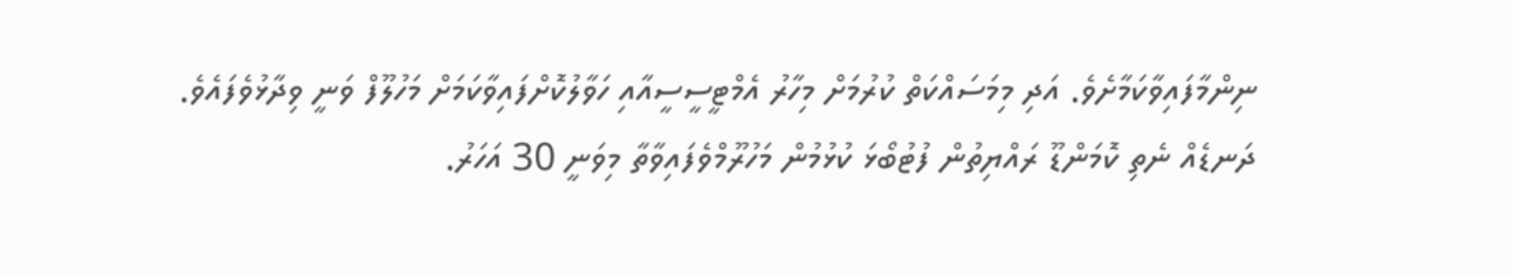ނިންމާފައިވާކަމާށެވެ. އަދި މިމަސައްކަތް ކުރުމަށް މިހާރު އެމްޓީސީސީއާއި ހަވާލުކޮށްފައިވާކަމަށް މަހުލޫފް ވަނީ ވިދާޅުވެފައެވެ.
ދަނޑެއް ނެތި ކޮމަންޑޫ ރައްޔިތުން ފުޓުބޯޅަ ކުޅުމުން މަހުރޫމްވެފައިވާތާ މިވަނީ 30 އަހަރު.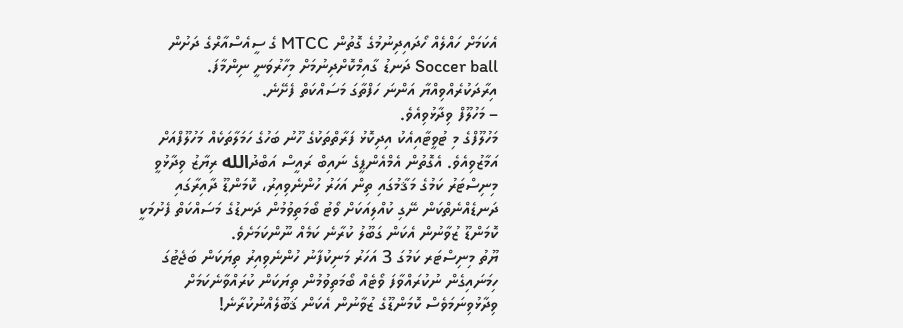އެކަމަށް ހައްލެއް ހޯދައިދިނުމުގެ ގޮތުން MTCC ގެ ސީއެސްއާރްގެ ދަށުން Soccer ball ދަނޑު ގާއިމްކޮށްދިނުމަށް މިހާރުވަނީ ނިންމާފަ. އިރާދަކުރެއްވިއްޔާ އަންނަ ހަފްތާގަ މަސައްކަތް ފެށޭނެ.
– މަހުލޫފް ވިދާޅުވިއެވެ.
މަހުލޫފްގެ މި ޓުވީޓާއިއެކު އިދިކޮޅު ފަރާތްތަކުގެ ހޫނު ބަހުގެ ހަމަލާތަކެއް މަހުލޫފްއަށް އަމާޒުވިއެވެ. އެގޮތުން އެމްއެންޕީގެ ނައިބް ރައީސް އަބްދުالله ރިޔާޒު ވިދާޅުވީ މިނިސްޓަރު ކަމުގެ މަޤާމުގައި ތިން އަހަރު ހުންނެވިއިރު، ކޮމަންޑޫ ދާއިރާގައި ދަނޑެއްނެތްކަން ނޭގި ކުއްލިއަކަށް ވޯޓު ބޯމަތިވުމުން ދަނޑުގެ މަސައްކަތް ފެށުމަކީ ކޮމަންޑޫ ޒުވާނުން އެކަން ގަބޫލު ކުރާނެ ކަމެއް ނޫންކަމަށެވެ.
ޔޫތު މިނިސްޓަރ ކަމުގަ 3 އަހަރު މަނިކުފާނު ހުންނެވިއިރު ތިޔަކަން ބަޖެޓުގަ ހިމަނައިގެން ނުކުރައްވާފަ ވޯޓެއް ބޯމަތިވުމުން ތިޔަކަން ކުރައްވާނެކަމަށް ވިދާޅުވިނަމަވެސް ކޮމަންޑޫގެ ޒުވާނުން އެކަން ޤަބޫލެއްނުކުރާނެ!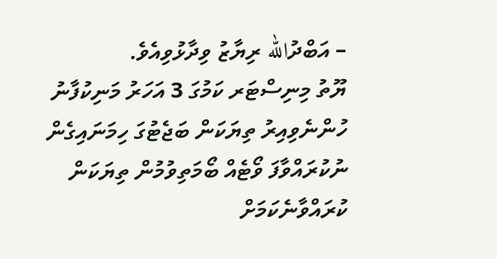– އަބްދުالله ރިޔާޒު ވިދާޅުވިއެވެ.
ޔޫތު މިނިސްޓަރ ކަމުގަ 3 އަހަރު މަނިކުފާނު ހުންނެވިއިރު ތިޔަކަން ބަޖެޓުގަ ހިމަނައިގެން ނުކުރައްވާފަ ވޯޓެއް ބޯމަތިވުމުން ތިޔަކަން ކުރައްވާނެކަމަށް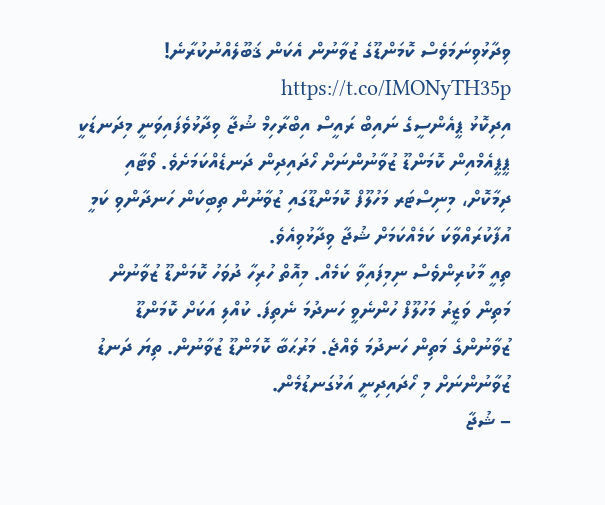ވިދާޅުވިނަމަވެސް ކޮމަންޑޫގެ ޒުވާނުން އެކަން ޤަބޫލެއްނުކުރާނެ! https://t.co/IMONyTH35p
އިދިކޮޅު ޕީއެންސީގެ ނައިބް ރައީސް އިބްރާހިމް ޝުޖާ ވިދާޅުވެފައިވަނީ މިދަނޑަކީ ޕީޕީއެމްއިން ކޮމަންޑޫ ޒުވާނުންނަށް ހޯދައިދިން ދަނޑެއްކަމަށެވެ. ވޯޓާއި ދިމާކޮށް، މިނިސްޓަރ މަހުލޫފް ކޮމަންޑޫގައި ޒުވާނުން ތިބިކަން ހަނދާންވި ކަމީ އުފާކުރައްވާކަ ކަމެއްކަމަށް ޝުޖާ ވިދާޅުވިއެވެ.
ތިއީ މާކުރިންވެސް ނިމިފައިވާ ކަމެއް. މިއޮތް ހުރިހާ ދުވަހު ކޮމަންޑޫ ޒުވާނުން މަތިން ވަޒީރު މަހުލޫފް ހުންނެވީ ހަނދުމަ ނެތިފަ. ކުއްލި އަކަށް ކޮމަންޑޫ ޒުވާނުންގެ މަތިން ހަނދުމަ ވެއްޖެ. މަރުޙަބާ ކޮމަންޑޫ ޒުވާނުން. ތިޔަ ދަނޑު ޒުވާނުންނަށް މި ހޯދައިދިނީ އަޅުގަނޑުމެން.
– ޝުޖާ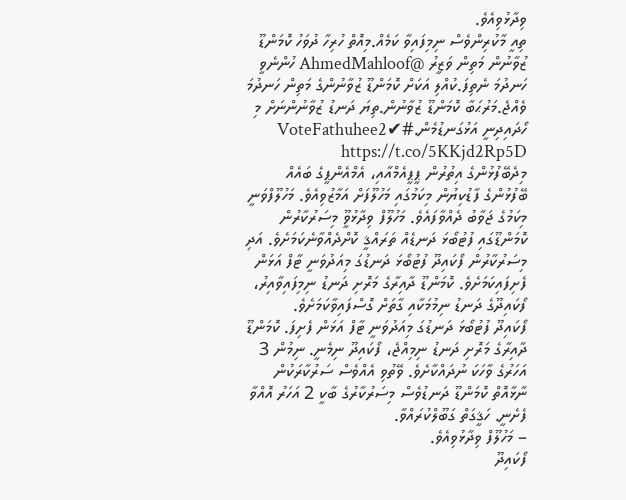ވިދާޅުވިއެވެ.
ތިއީ މާކުރިންވެސް ނިމިފައިވާ ކަމެއް.މިއޮތް ހުރިހާ ދުވަހު ކޮމަންޑޫ ޒުވާނުން މަތިން ވަޒީރު @AhmedMahloof ހުންނެވީ ހަނދުމަ ނެތިފަ.ކުއްލި އަކަށް ކޮމަންޑޫ ޒުވާނުންގެ މަތިން ހަނދުމަ ވެއްޖެ.މަރުޙަބާ ކޮމަންޑޫ ޒުވާނުން.ތިޔަ ދަނޑު ޒުވާނުންނަށް މި ހޯދައިދިނީ އަޅުގަނޑުމެން.#VoteFathuhee2✔ https://t.co/5KKjd2Rp5D
މިދެބޭފުޅުންގެ އިތުރުން ޕީޕީއެމްއާއި، އެމްއެންޕީގެ ބައެއް ބޭފުޅުންގެ ފާޑުކިޔުން މިކަމުގައި މަހުލޫފަށް އަމާޒުވިއެވެ. މަހުލޫފްވަނީ މިކަމުގެ ޖަވާބު ދެއްވާފައެވެ. މަހުލޫފް ވިދާޅުވީޫ މިސަރުކާރުން ކޮމަންޑޫގައި ފުޓުބޯޅަ ދަނޑެއް ތަރައްޤީ ކޮށްދެއްވާނެކަމަށެވެ. އަދި މިސަރުކާރުން ފޯކައިދޫ ފުޓުބޯޅަ ދަނޑުގަ މިއަދުވަނީ ޓާފް އަޅަން ފެށިފައިކަމަށެވެ. ކޮމަންޑޫ ދާއިރާގެ މަރޮށި ދަނޑު ނިމިފައިވާއިރު، ފޯކައިދޫގެ ދަނޑު ނިމުމަކާއި ގާތަށް ގޮސްފައިވާކަމަށެވެ.
ފޯކައިދޫ ފުޓުބޯޅަ ދަނޑުގަ މިއަދުވަނީ ޓާފް އަޅަން ފެށިފަ. ކޮމަންޑޫ ދާއިރާގެ މަރޮށި ދަނޑު ނިމިއްޖެ، ފޯކައިދޫ ނިމެނީ. ނިމުން 3 އަހަރުގެ ވާހަކަ ނުދައްކާށެވެ. ވޭތުވި އެއްވެސް ސަރުކާރަކުން ނާޅާއޮތް ކޮމަންޑޫ ދަނޑުވެސް މިސަރުކާރުގެ ބާކީ 2 އަހަރު އޮއްވާ ފެށެނީ. ހަޤީގަތް ގަބޫލްކުރައްވާ.
– މަހުލޫފް ވިދާޅުވިއެވެ.
ފޯކައިދޫ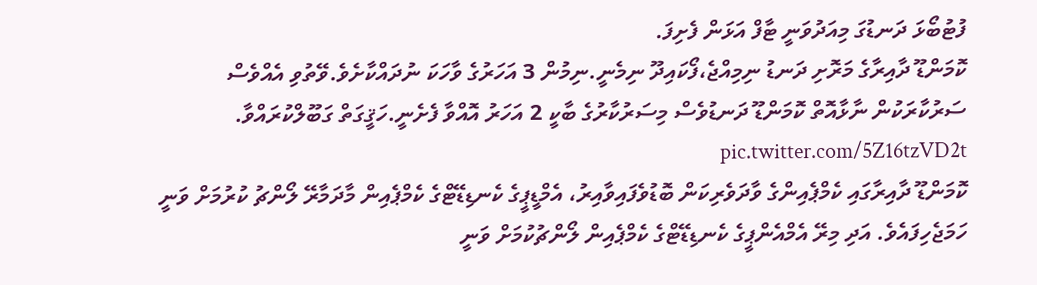ފުޓުބޯޅަ ދަނޑުގަ މިއަދުވަނީ ޓާފް އަޅަން ފެށިފަ.
ކޮމަންޑޫ ދާއިރާގެ މަރޮށި ދަނޑު ނިމިއްޖެ،ފޯކައިދޫ ނިމެނީ.ނިމުން 3 އަހަރުގެ ވާހަކަ ނުދައްކާށެވެ.ވޭތުވި އެއްވެސް ސަރުކާރަކުން ނާޅާއޮތް ކޮމަންޑޫ ދަނޑުވެސް މިސަރުކާރުގެ ބާކީ 2 އަހަރު އޮއްވާ ފެށެނީ.ހަޤީގަތް ގަބޫލްކުރައްވާ. pic.twitter.com/5Z16tzVD2t
ކޮމަންޑޫ ދާއިރާގައި ކެމްޕެއިންގެ ވާދަވެރިކަން ބޮޑުވެފައިވާއިރު، އެމްޑީޕީގެ ކެނޑިޑޭޓްގެ ކެމްޕެއިން މާދަމާރޭ ލޯންޗު ކުރުމަށް ވަނީ ހަމަޖެހިފައެވެ. އަދި މިރޭ އެމްއެންޕީގެ ކެނޑިޑޭޓްގެ ކެމްޕެއިން ލޯންޗުކުމަށް ވަނީ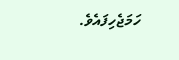ހަމަޖެހިފައެވެ.